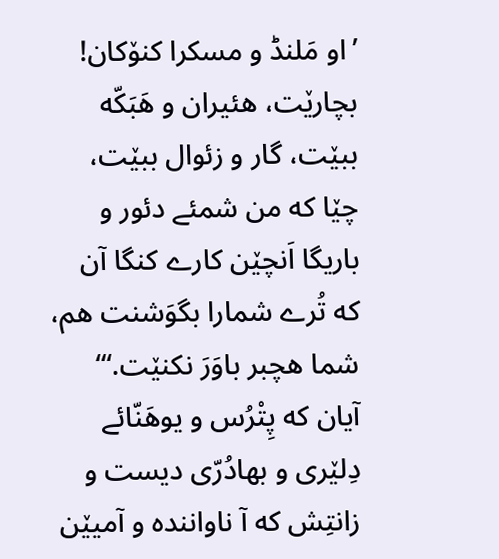’او مَلنڈ و مسکرا کنۆکان! بچارێت، هئیران و هَبَکّه ببێت، گار و زئوال ببێت، چێا که من شمئے دئور و باریگا اَنچێن کارے کنگا آن که تُرے شمارا بگوَشنت هم، شما هچبر باوَرَ نکنێت.‘“
آیان که پِتْرُس و یوهَنّائے دِلێری و بهادُرّی دیست و زانتِش که آ ناواننده و آمیێن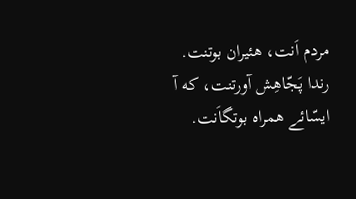مردم اَنت، هئیران بوتنت. رندا پَجّاهِش آورتنت، که آ ایسّائے همراه بوتگاَنت.